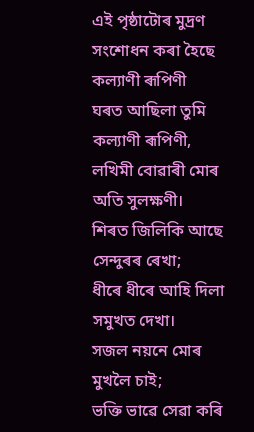এই পৃষ্ঠাটোৰ মুদ্ৰণ সংশোধন কৰা হৈছে
কল্যাণী ৰূপিণী
ঘৰত আছিলা তুমি কল্যাণী ৰূপিণী,
লখিমী বোৱাৰী মোৰ অতি সুলক্ষণী।
শিৰত জিলিকি আছে সেন্দুৰৰ ৰেখা;
ধীৰে ধীৰে আহি দিলা সমুখত দেখা।
সজল নয়নে মোৰ মুখলৈ চাই;
ভক্তি ভাৱে সেৱা কৰি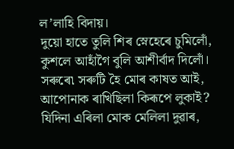ল’লাহি বিদায়।
দুয়ো হাতে তুলি শিৰ স্নেহেৰে চুমিলোঁ,
কুশলে আহাঁগৈ বুলি আশীৰ্বাদ দিলোঁ।
সৰুৰে৷ সৰুটি হৈ মোৰ কাষত আই,
আপোনাক ৰাখিছিলা কিৰূপে লুকাই?
যিদিনা এৰিলা মোক মেলিলা দুৱাৰ,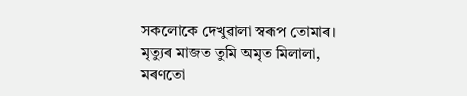সকলোকে দেখুৱালা স্বৰূপ তোমাৰ।
মৃত্যুৰ মাজত তুমি অমৃত মিলালা,
মৰণতো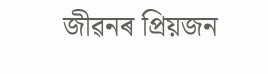জীৱনৰ প্ৰিয়জন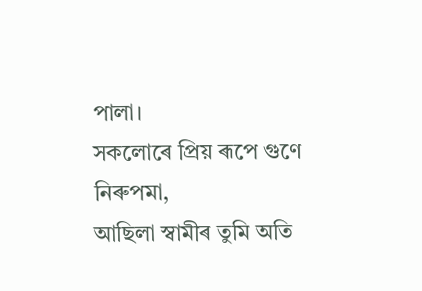পালা।
সকলোৰে প্ৰিয় ৰূপে গুণে নিৰুপমা,
আছিলা স্বামীৰ তুমি অতি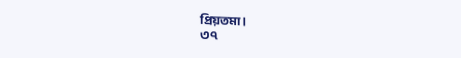প্ৰিয়তমা।
৩৭